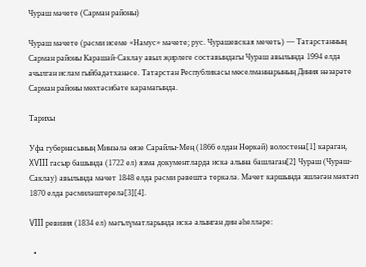Чураш мәчете (Сарман районы)

Чураш мәчете (рәсми исеме «Намус» мәчете; рус. Чурашевская мечеть) — Татарстанның Сарман районы Карашай-Саклау авыл җирлеге составындагы Чураш авылында 1994 елда ачылган ислам гыйбадәтханәсе. Татарстан Республикасы мөселманнарының Диния нәзарәте Сарман районы мөхтәсибәте карамагында.

Тарихы

Уфа губернасының Минзәлә өязе Сарайлы-Мең (1866 елдан Нөркәй) волостена[1] караган, XVIII гасыр башында (1722 ел) язма документларда искә алына башлаган[2] Чураш (Чураш-Саклау) авылында мәчет 1848 елда рәсми рәвештә теркәлә. Мәчет каршында эшләгән мәктәп 1870 елда рәсмиләштерелә[3][4].

VIII ревизия (1834 ел) мәгълүматларында искә алынган дин әһелләре:

  •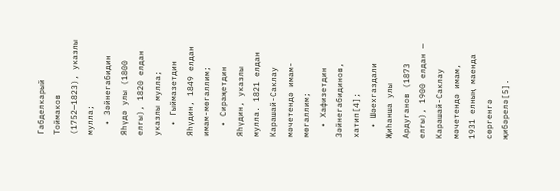Габделкарый Тоймаков (1752—1823), указлы мулла;
  • Зәйнегабидин Яһүдә улы (1800 елгы), 1820 елдан указлы мулла;
  • Гыймазетдин Яһүдин, 1849 елдан имам-мөгаллим;
  • Сираҗетдин Яһүдин, указлы мулла. 1821 елдан Карашай-Саклау мәчетендә имам-мөгаллим;
  • Хафизетдин Зәйнегабидинов, хатип[4];
  • Шәехгаздали Җиһанша улы Ардуганов (1873 елгы), 1900 елдан — Карашай-Саклау мәчетендә имам, 1931 елның маенда сөргенгә җибәрелә[5].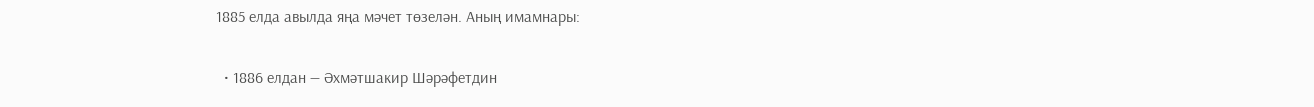1885 елда авылда яңа мәчет төзелән. Аның имамнары:

  • 1886 елдан — Әхмәтшакир Шәрәфетдин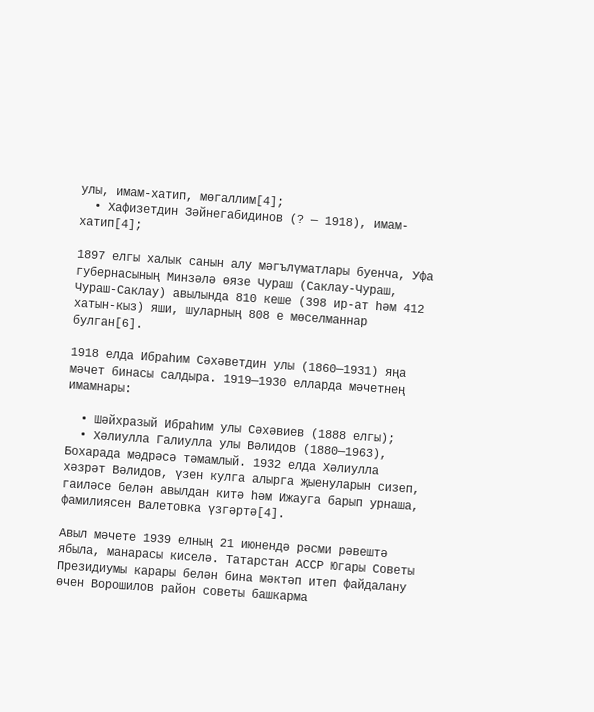улы, имам-хатип, мөгаллим[4];
  • Хафизетдин Зәйнегабидинов (? — 1918), имам-хатип[4];

1897 елгы халык санын алу мәгълүматлары буенча, Уфа губернасының Минзәлә өязе Чураш (Саклау-Чураш, Чураш-Саклау) авылында 810 кеше (398 ир-ат һәм 412 хатын-кыз) яши, шуларның 808 е мөселманнар булган[6].

1918 елда Ибраһим Сәхәветдин улы (1860—1931) яңа мәчет бинасы салдыра. 1919—1930 елларда мәчетнең имамнары:

  • Шәйхразый Ибраһим улы Сәхәвиев (1888 елгы);
  • Хәлиулла Галиулла улы Вәлидов (1880—1963), Бохарада мәдрәсә тәмамлый. 1932 елда Хәлиулла хәзрәт Вәлидов, үзен кулга алырга җыенуларын сизеп, гаиләсе белән авылдан китә һәм Ижауга барып урнаша, фамилиясен Валетовка үзгәртә[4].

Авыл мәчете 1939 елның 21 июнендә рәсми рәвештә ябыла, манарасы киселә. Татарстан АССР Югары Советы Президиумы карары белән бина мәктәп итеп файдалану өчен Ворошилов район советы башкарма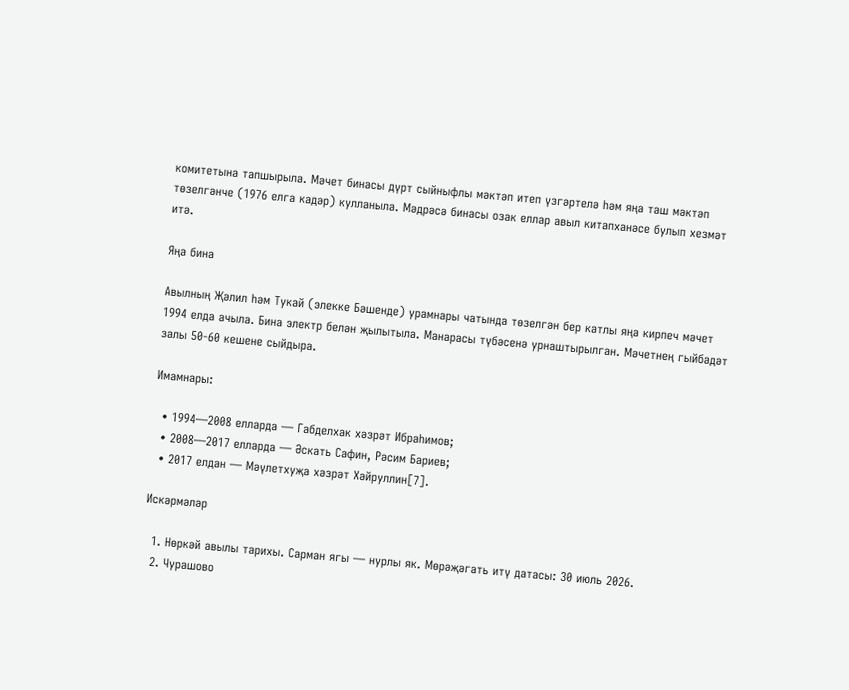комитетына тапшырыла. Мәчет бинасы дүрт сыйныфлы мәктәп итеп үзгәртелә һәм яңа таш мәктәп төзелгәнче (1976 елга кадәр) кулланыла. Мәдрәсә бинасы озак еллар авыл китапханәсе булып хезмәт итә.

Яңа бина

Авылның Җәлил һәм Тукай (элекке Бәшенде) урамнары чатында төзелгән бер катлы яңа кирпеч мәчет 1994 елда ачыла. Бина электр белән җылытыла. Манарасы түбәсенә урнаштырылган. Мәчетнең гыйбадәт залы 50-60 кешене сыйдыра.

Имамнары:

  • 1994—2008 елларда — Габделхак хәзрәт Ибраһимов;
  • 2008—2017 елларда — Әскать Сафин, Рәсим Бариев;
  • 2017 елдан — Мәүлетхуҗа хәзрәт Хәйруллин[7].

Искәрмәләр

  1. Нөркәй авылы тарихы. Сарман ягы — нурлы як. Мөрәҗәгать итү датасы: 30 июль 2026.
  2. Чурашово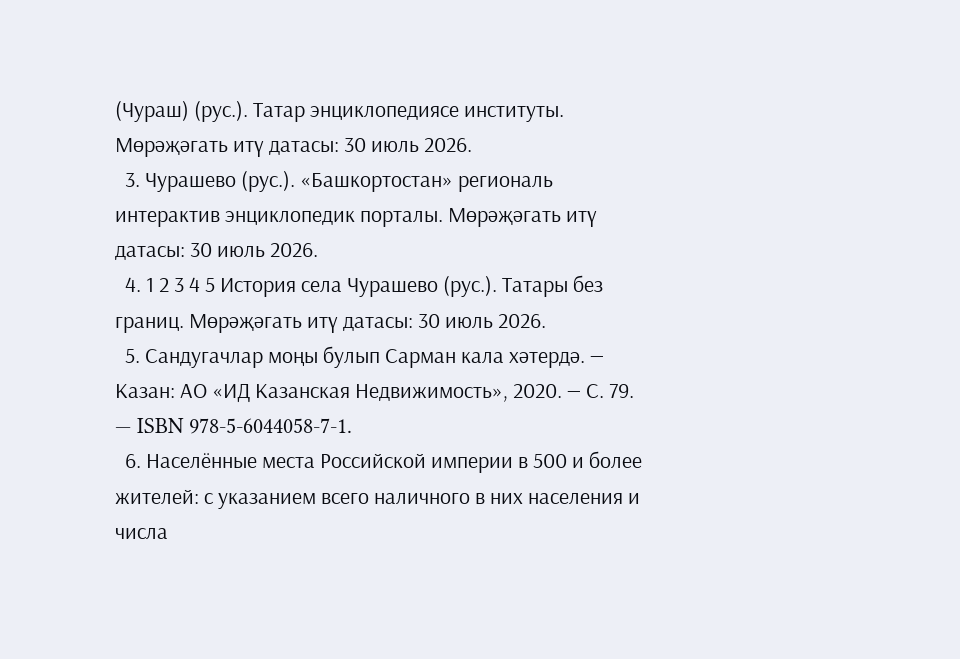(Чураш) (рус.). Татар энциклопедиясе институты. Мөрәҗәгать итү датасы: 30 июль 2026.
  3. Чурашево (рус.). «Башкортостан» региональ интерактив энциклопедик порталы. Мөрәҗәгать итү датасы: 30 июль 2026.
  4. 1 2 3 4 5 История села Чурашево (рус.). Татары без границ. Мөрәҗәгать итү датасы: 30 июль 2026.
  5. Сандугачлар моңы булып Сарман кала хәтердә. — Казан: АО «ИД Казанская Недвижимость», 2020. — С. 79. — ISBN 978-5-6044058-7-1.
  6. Населённые места Российской империи в 500 и более жителей: с указанием всего наличного в них населения и числа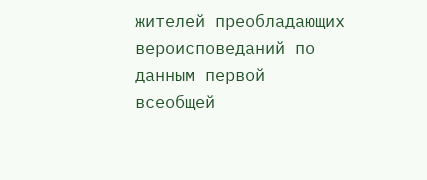жителей преобладающих вероисповеданий по данным первой всеобщей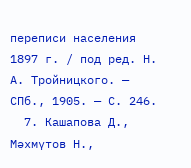переписи населения 1897 г. / под ред. Н. А. Тройницкого. — СПб., 1905. — С. 246.
  7. Кашапова Д., Мәхмүтов Н.,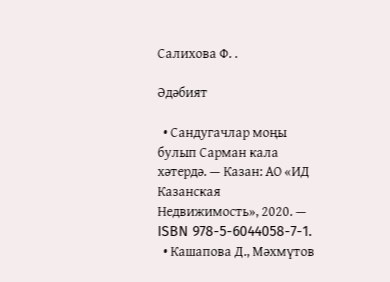Салихова Ф. .

Әдәбият

  • Сандугачлар моңы булып Сарман кала хәтердә. — Казан: АО «ИД Казанская Недвижимость», 2020. — ISBN 978-5-6044058-7-1.
  • Кашапова Д., Мәхмүтов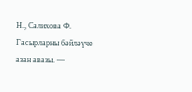Н., Салихова Ф. Гасырларны бәйләүче азан авазы. —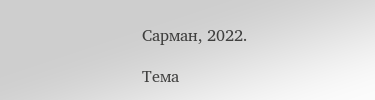Сарман, 2022.

Тема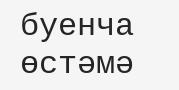буенча өстәмә